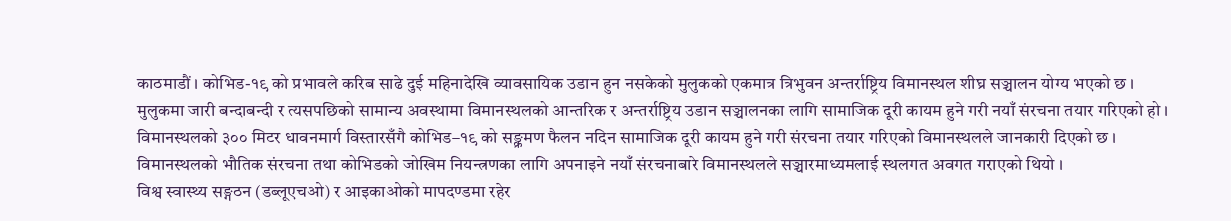काठमाडौं । कोभिड-१९ को प्रभावले करिब साढे दुई महिनादेखि व्यावसायिक उडान हुन नसकेको मुलुकको एकमात्र त्रिभुवन अन्तर्राष्ट्रिय विमानस्थल शीघ्र सञ्चालन योग्य भएको छ ।
मुलुकमा जारी बन्दाबन्दी र त्यसपछिको सामान्य अवस्थामा विमानस्थलको आन्तरिक र अन्तर्राष्ट्रिय उडान सञ्चालनका लागि सामाजिक दूरी कायम हुने गरी नयाँ संरचना तयार गरिएको हो ।
विमानस्थलको ३०० मिटर धावनमार्ग विस्तारसँगै कोभिड–१९ को सङ्क्रमण फैलन नदिन सामाजिक दूरी कायम हुने गरी संरचना तयार गरिएको विमानस्थलले जानकारी दिएको छ ।
विमानस्थलको भौतिक संरचना तथा कोभिडको जोखिम नियन्त्रणका लागि अपनाइने नयाँ संरचनाबारे विमानस्थलले सञ्चारमाध्यमलाई स्थलगत अवगत गराएको थियो ।
विश्व स्वास्थ्य सङ्गठन (डब्लूएचओ) र आइकाओको मापदण्डमा रहेर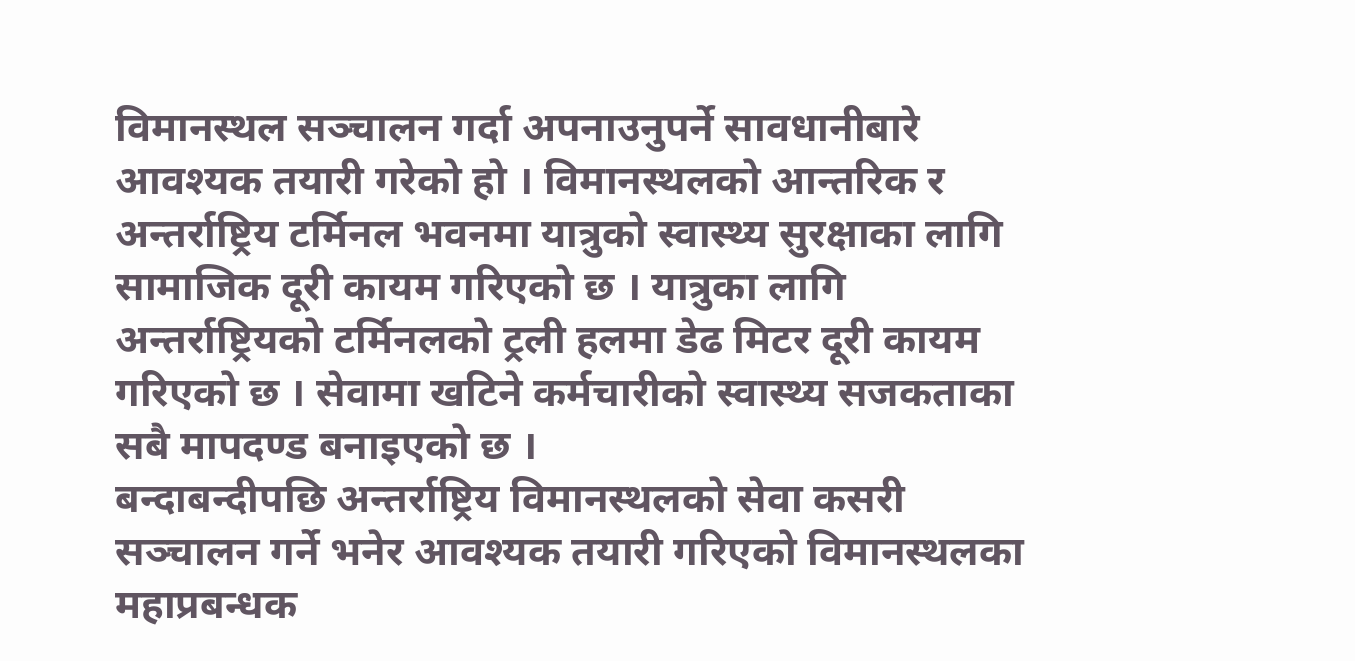विमानस्थल सञ्चालन गर्दा अपनाउनुपर्ने सावधानीबारे आवश्यक तयारी गरेको हो । विमानस्थलको आन्तरिक र अन्तर्राष्ट्रिय टर्मिनल भवनमा यात्रुको स्वास्थ्य सुरक्षाका लागि सामाजिक दूरी कायम गरिएको छ । यात्रुका लागि अन्तर्राष्ट्रियको टर्मिनलको ट्रली हलमा डेढ मिटर दूरी कायम गरिएको छ । सेवामा खटिने कर्मचारीको स्वास्थ्य सजकताका सबै मापदण्ड बनाइएको छ ।
बन्दाबन्दीपछि अन्तर्राष्ट्रिय विमानस्थलको सेवा कसरी सञ्चालन गर्ने भनेर आवश्यक तयारी गरिएको विमानस्थलका महाप्रबन्धक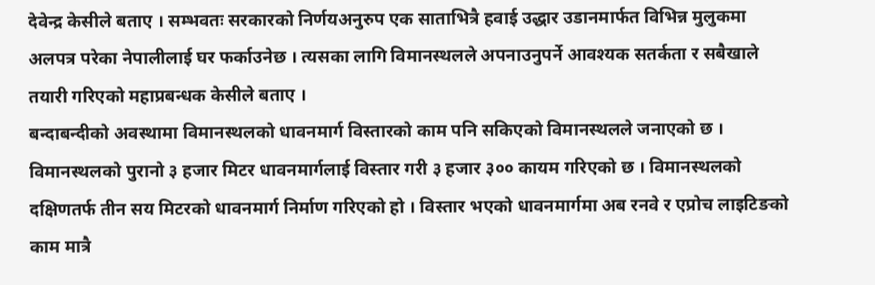देवेन्द्र केसीले बताए । सम्भवतः सरकारको निर्णयअनुरुप एक साताभित्रै हवाई उद्धार उडानमार्फत विभिन्न मुलुकमा अलपत्र परेका नेपालीलाई घर फर्काउनेछ । त्यसका लागि विमानस्थलले अपनाउनुपर्ने आवश्यक सतर्कता र सबैखाले तयारी गरिएको महाप्रबन्धक केसीले बताए ।
बन्दाबन्दीको अवस्थामा विमानस्थलको धावनमार्ग विस्तारको काम पनि सकिएको विमानस्थलले जनाएको छ । विमानस्थलको पुरानो ३ हजार मिटर धावनमार्गलाई विस्तार गरी ३ हजार ३०० कायम गरिएको छ । विमानस्थलको दक्षिणतर्फ तीन सय मिटरको धावनमार्ग निर्माण गरिएको हो । विस्तार भएको धावनमार्गमा अब रनवे र एप्रोच लाइटिङको काम मात्रै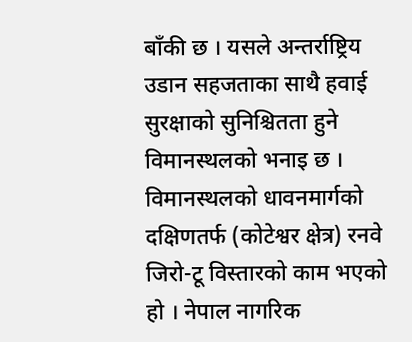बाँकी छ । यसले अन्तर्राष्ट्रिय उडान सहजताका साथै हवाई सुरक्षाको सुनिश्चितता हुने विमानस्थलको भनाइ छ ।
विमानस्थलको धावनमार्गको दक्षिणतर्फ (कोटेश्वर क्षेत्र) रनवे जिरो-टू विस्तारको काम भएको हो । नेपाल नागरिक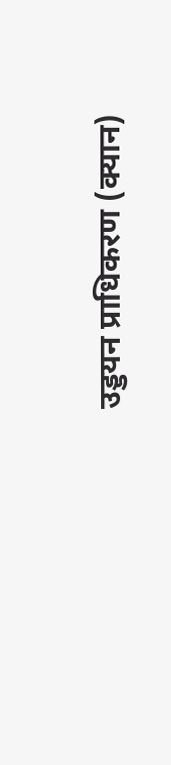उड्डयन प्राधिकरण (क्यान)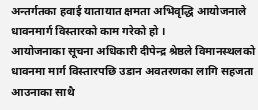अन्तर्गतका हवाई यातायात क्षमता अभिवृद्धि आयोजनाले धावनमार्ग विस्तारको काम गरेको हो ।
आयोजनाका सूचना अधिकारी दीपेन्द्र श्रेष्ठले विमानस्थलको धावनमा मार्ग विस्तारपछि उडान अवतरणका लागि सहजता आउनाका साथै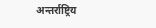अन्तर्राष्ट्रिय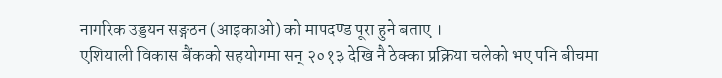नागरिक उड्डयन सङ्गठन (आइकाओ) को मापदण्ड पूरा हुने बताए ।
एशियाली विकास बैंकको सहयोगमा सन् २०१३ देखि नै ठेक्का प्रक्रिया चलेको भए पनि बीचमा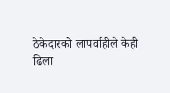ठेकेदारको लापर्वाहीले केही ढिला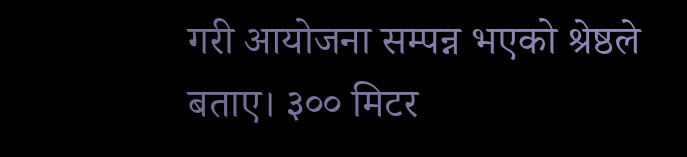गरी आयोजना सम्पन्न भएको श्रेष्ठले बताए। ३०० मिटर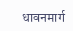धावनमार्ग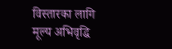विस्तारका लागि मूल्य अभिवृद्धि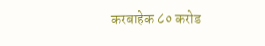करबाहेक ८० करोड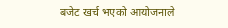बजेट खर्च भएको आयोजनाले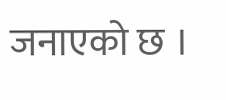जनाएको छ ।